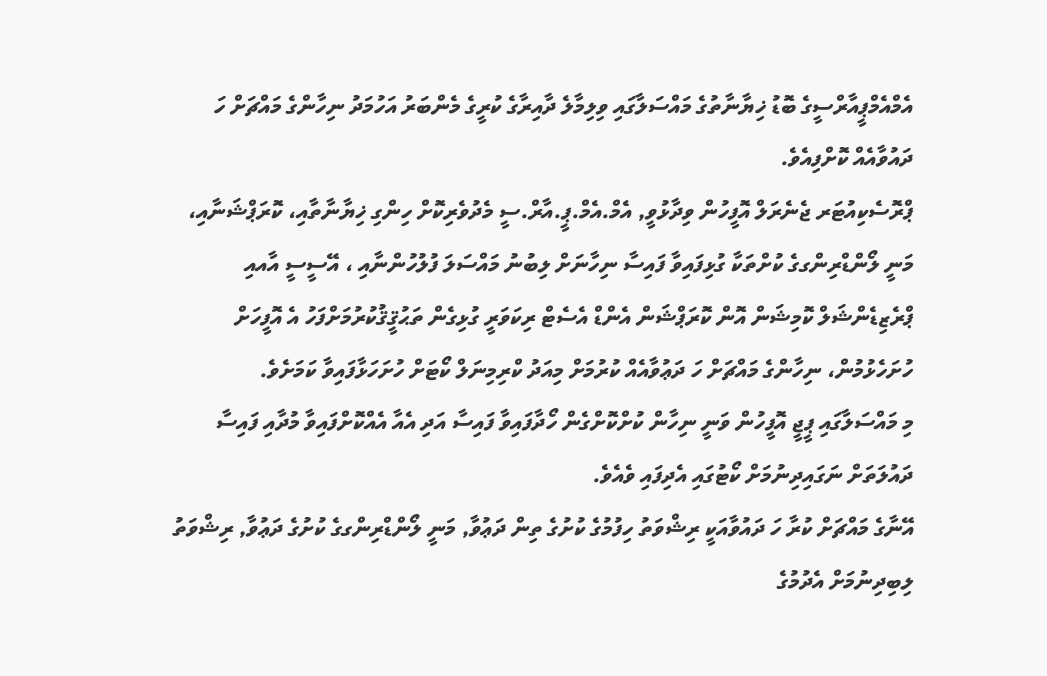އެމްއެމްޕީއާރްސީގެ ބޮޑު ޚިޔާނާތުގެ މައްސަލާގައި ވިލިމާލެ ދާއިރާގެ ކުރީގެ މެންބަރު އަހުމަދު ނިހާންގެ މައްޗަށް ހަ ދައުވާއެއް ކޮށްފިއެވެ.
ޕްރޮސެކިއުޓަރ ޖެނެރަލް އޮފީހުން ވިދާޅުވީ, އެމް.އެމް.ޕީ.އާރް.ސީ މެދުވެރިކޮށް ހިންގި ޚިޔާނާތާއި، ކޮރަޕްޝަނާއި، މަނީ ލޯންޑްރިންގގެ ކުށްތަކާ ގުޅިފައިވާ ފައިސާ ނިހާނަށް ލިބުނު މައްސަލަ ފުލުހުންނާއި ، އޭސީސީ އާއއި ޕްރެޒިޑެންޝަލް ކޮމިޝަން އޮން ކޮރަޕްޝަން އެންޑް އެސެޓް ރިކަވަރީ ގުޅިގެން ތަޙުޤީޤުކުރުމަށްފަހު އެ އޮފީހަށް ހުށަހެޅުމުން، ނިހާންގެ މައްޗަށް ހަ ދަޢުވާއެއް ކުރުމަށް މިއަދު ކްރިމިނަލް ކޯޓަށް ހުށަހަޅާފައިވާ ކަމަށެވެ.
މި މައްސަލާގައި ޕީޖީ އޮފީހުން ވަނީ ނިހާން ކުށްކޮށްގެން ހޯދާފައިވާ ފައިސާ އަދި އެއާ އެއްކޮށްފައިވާ މުދާއި ފައިސާ ދައުލަތަށް ނަގައިދިނުމަށް ކޯޓުގައި އެދިފައި ވެއެވެ.
އޭނާގެ މައްޗަށް ކުރާ ހަ ދައުވާއަކީ ރިޝްވަތު ހިފުމުގެ ކުށުގެ ތިން ދަޢުވާ, މަނީ ލޯންޑްރިންގގެ ކުށުގެ ދަޢުވާ, ރިޝްވަތު ލިބިދިނުމަށް އެދުމުގެ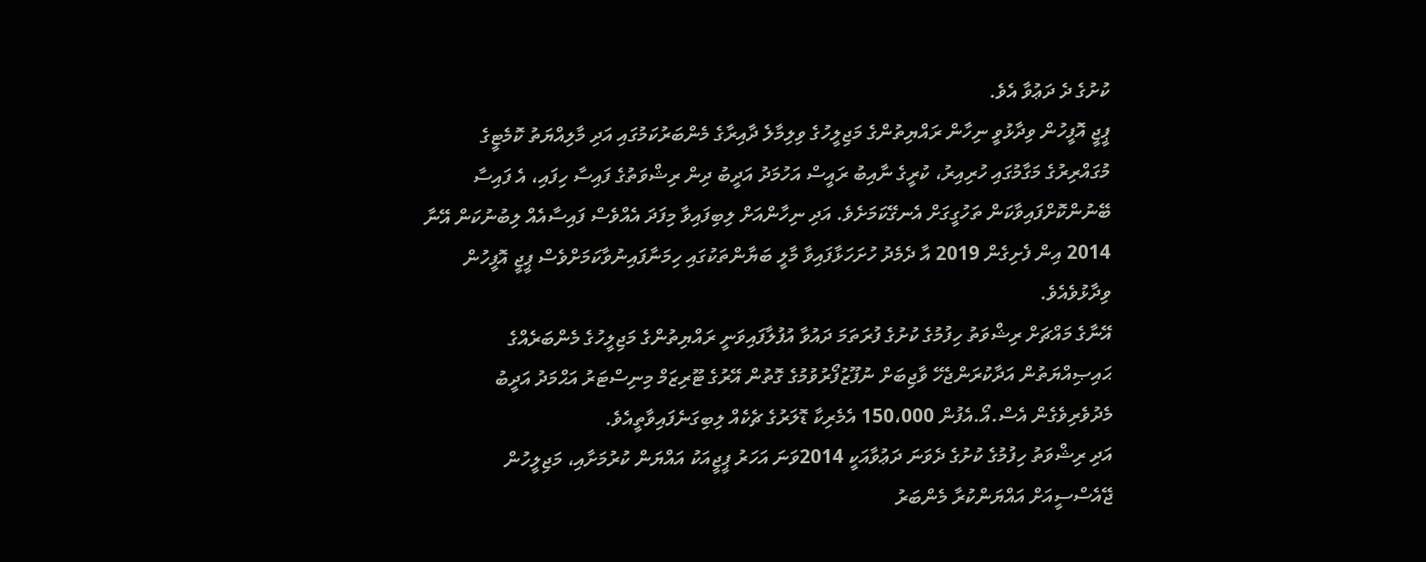ކުށުގެ ދެ ދަޢުވާ އެވެ.
ޕީޖީ އޮފީހުން ވިދާޅުވީ ނިހާން ރައްޔިތުންގެ މަޖިލީހުގެ ވިލިމާލެ ދާއިރާގެ މެންބަރުކަމުގައި އަދި މާލިއްޔަތު ކޮމެޓީގެ މުގައްރިރުގެ މަގާމުގައި ހުރިއިރު، ކުރީގެ ނާއިބު ރައީސް އަހުމަދު އަދީބު ދިން ރިޝްވަތުގެ ފައިސާ ހިފައި، އެ ފައިސާ ބޭނުންކޮށްފައިވާކަން ތަހުގީގަށް އެނގޭކަމަށެވެ. އަދި ނިހާންއަށް ލިބިފައިވާ މިފަދަ އެއްވެސް ފައިސާއެއް ލިބުނުކަން އޭނާ 2014 އިން ފެށިގެން 2019 އާ ދެމެދު ހުށަހަޅާފައިވާ މާލީ ބަޔާންތަކުގައި ހިމަނާފައިނުވާކަމަށްވެސް ޕީޖީ އޮފީހުން ވިދާޅުވެއެވެ.
އޭނާގެ މައްޗަށް ރިޝްވަތު ހިފުމުގެ ކުށުގެ ފުރަތަމަ ދައުވާ އުފުލާފައިވަނީ ރައްޔިތުންގެ މަޖިލީހުގެ މެންބަރެއްގެ ޙައިޞިއްޔަތުން އަދާކުރަންޖެހޭ ވާޖިބަށް ނުފޫޒުފޯރުވުމުގެ ގޮތުން އޭރުގެ ޓޫރިޒަމް މިނިސްޓަރު އަޙްމަދު އަދީބު މެދުވެރިވެގެން އެސް.އޯ.އެފުން 150،000 އެމެރިކާ ޑޮލަރުގެ ޗެކެއް ލިބިގަނެފައިވާތީއެވެ.
އަދި ރިޝްވަތު ހިފުމުގެ ކުށުގެ ދެވަނަ ދަޢުވާއަކީ 2014ވަނަ އަހަރު ޕީޖީއަކު އައްޔަން ކުރުމަށާއި، މަޖިލީހުން ޖޭއެސްސީއަށް އައްޔަންކުރާ މެންބަރު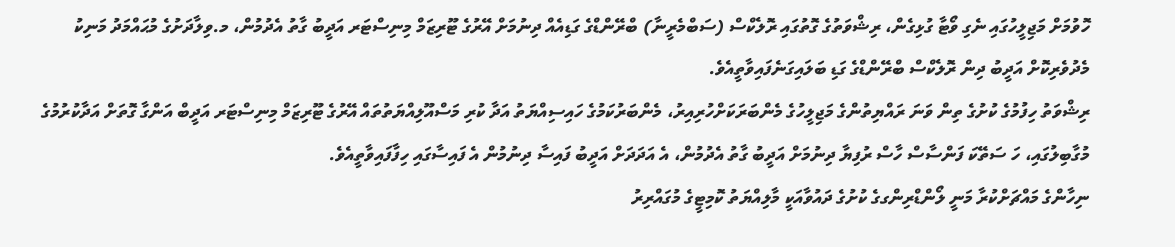ހޮވުމަށް މަޖިލީހުގައި ނެގި ވޯޓާ ގުޅިގެން، ރިޝްވަތުގެ ގޮތުގައި ރޮލެކްސް (ސަބްމެރީނާ) ބްރޭންޑްގެ ގަޑިއެއް ދިނުމަށް އޭރުގެ ޓޫރިޒަމް މިނިސްޓަރ އަދީބު ގާތު އެދުމުން، މ.ވިލާދަށުގެ މުޙައްމަދު މަނިކު މެދުވެރިކޮށް އަދީބު ދިން ރޮލެކްސް ބްރޭންޑްގެ ގަޑި ބަލައިގަނެފައިވާތީއެވެ.
ރިޝްވަތު ހިފުމުގެ ކުށުގެ ތިން ވަނަ ރައްޔިތުންގެ މަޖިލީހުގެ މެންބަރަކަށްހުރިއިރު، މެންބަރުކަމުގެ ހައިސިއްޔަތު އަދާ ކުރި މަސްއޫލިއްޔަތުތައް އޭރުގެ ޓޫރިޒަމް މިނިސްޓަރ އަދީބް އަންގާ ގޮތަށް އަދާކުރުމުގެ މުގާބިލުގައި، ހަ ސަތޭކަ ފަންސާސް ހާސް ރުފިޔާ ދިނުމަށް އަދީބު ގާތު އެދުމުން، އެ އަދަދަށް އަދީބު ފައިސާ ދިނުމުން އެ ފައިސާގައި ހިފާފައިވާތީއެވެ.
ނިހާންގެ މައްޗަށްކުރާ މަނީ ލޯންޑްރިންގގެ ކުށުގެ ދައުވާއަކީ މާލިއްޔަތު ކޮމިޓީގެ މުގައްރިރު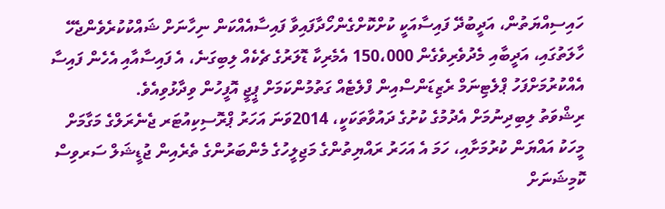ހައިސިއްޔަތުން، އަދީބުދޭ ފައިސާއަކީ ކުށްކޮށްގެންހޯދާފައިވާ ފައިސާއެއްކަން ނިހާނަށް ޝައްކުކުރެވެންޖެހޭ ހާލަތުގައި، އަދީބާއި މެދުވެރިވެގެން 150،000 އެމެރިކާ ޑޮލަރުގެ ޗެކެއް ލިބިގަނެ، އެ ފައިސާއާއި އެހެން ފައިސާ އެއްކުރުމަށްފަހު ޕްލެޓިނަމް ރެޒިޑަންސްއިން ފްލެޓެއް ގަތުމުންކަމަށް ޕީޖީ އޮފީހުން ވިދާޅުވިއެވެ.
ރިޝްވަތު ލިބިދިނުމަށް އެދުމުގެ ކުށުގެ ދައުވާތަކަކީ، 2014ވަނަ އަހަރު ޕްރޮސިކިއުޓަރ ޖެނެރަލްގެ މަގާމަށް މީހަކު އައްޔަން ކުރުމަށާއި، ހަމަ އެ އަހަރު ރައްޔިތުންގެ މަޖިލީހުގެ މެންބަރުންގެ ތެރެއިން ޖުޑީޝަލް ސަރވިސް ކޮމިޝަނަށް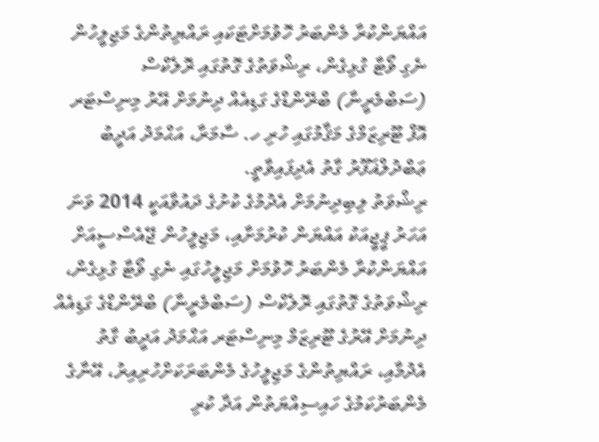އައްޔަންކުރާ މެންބަރު ހޮވުމަށްޓަކައި ރައްޔިތުންގެ މަޖިލީހުން ނެގި ވޯޓާ ގުޅިގެން، ރިޝްވަތުގެ ގޮތުގައި ރޮލެކްސް (ސަބްމެރީނާ) ބްރޭންޑްގެ ގަޑިއެއް ދިނުމަށް އޭރު މިނިސްޓަރ އޮފް ޓޫރިޒަމްގެ މަޤާމުގައި ހުރި ހ. ސާމަރާ، އަޙްމަދު އަދީބު ޢަބްދުލްޣަފޫރު ގާތު އެދިފައިވާތީ.
ރިޝްވަތު ލިބިދިނުމަށް އެދުމުގެ ކުށުގެ ދައުވާއަކީ 2014 ވަނަ އަހަރު ޕީޖީއަކު އައްޔަން ކުރުމަށާއި، މަޖިލީހުން ޖޭއެސްސީއަށް އައްޔަންކުރާ މެންބަރު ހޮވުމަށް މަޖިލީހުގައި ނެގި ވޯޓާ ގުޅިގެން، ރިޝްވަތުގެ ގޮތުގައި ރޮލެކްސް (ސަބްމެރީނާ) ބްރޭންޑްގެ ގަޑިއެއް ދިނުމަށް އޭރުގެ ޓޫރިޒަމް މިނިސްޓަރ އަޙްމަދު އަދީބު ގާތު އެދުމާއި، ރައްޔިތުންގެ މަޖިލީހުގެ މެންބަރަކަށްހުރިއިރު، އޭނާގެ މެންބަރުކަމުގެ ހައިސިއްޔަތުން އަދާ ކުރި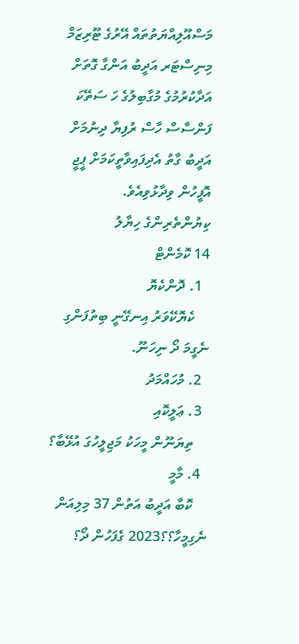މަސްއޫލިއްޔަތުތައް އޭރުގެ ޓޫރިޒަމް މިނިސްޓަރ އަދީބު އަންގާ ގޮތަށް އަދާކުރުމުގެ މުގާބިލުގެ ހަ ސަތޭކަ ފަންސާސް ހާސް ރުފިޔާ ދިނުމަށް އަދީބު ގާތު އެދިފައިވާތީކަމަށް ޕީޖީ އޮފީހުން ވިދާޅުވިއެވެ.
ކިޔުންތެރިންގެ ހިޔާލު
14 ކޮމެންޓް
  1. ދޮންކެޔޮ
    ކެޔޮކޭވަރު އިނގޭނީ ބިތުފަންގި ނެގީމަ ދޯ ނިހަނޫ.
  2. މުހައްމަދު
  3. ޢަލީކޮއި
    ތިޔަނޫން މީހަކު މަޖިލީހުގަ އުޅޭބާ؟
  4. މާމީ
    ކޮބާ އަދީބު އަތުން 37 މިލިއަން ނެގިމީހާ؟؟2023 ގެފަހުން ދޯ؟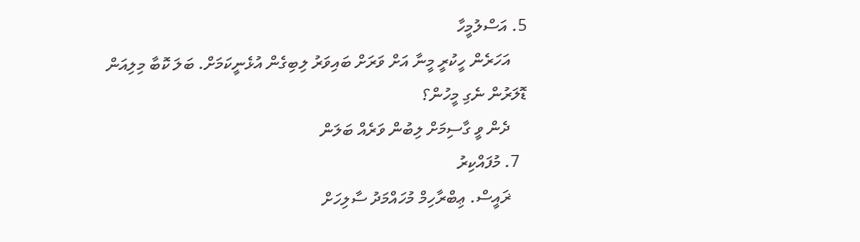5. އަސްލުމީހާ
    އަހަރެން ހީކުރީ މީނާ އަށް ވަރަށް ބައިވަރު ލިބިގެން އުޅެނީކަމަށް. ބަލަ ކޮބާ މިލިއަން ޑޮލަރުން ނެގި މީހުން؟
    ދެން ވީ ގާސިމަށް ލިބުން ވަރެއް ބަލަން
  7. މުފައްކިރު
    ޜައީސް. ޢިބްރާހިމް މުހައްމަދު ސާލިހަށް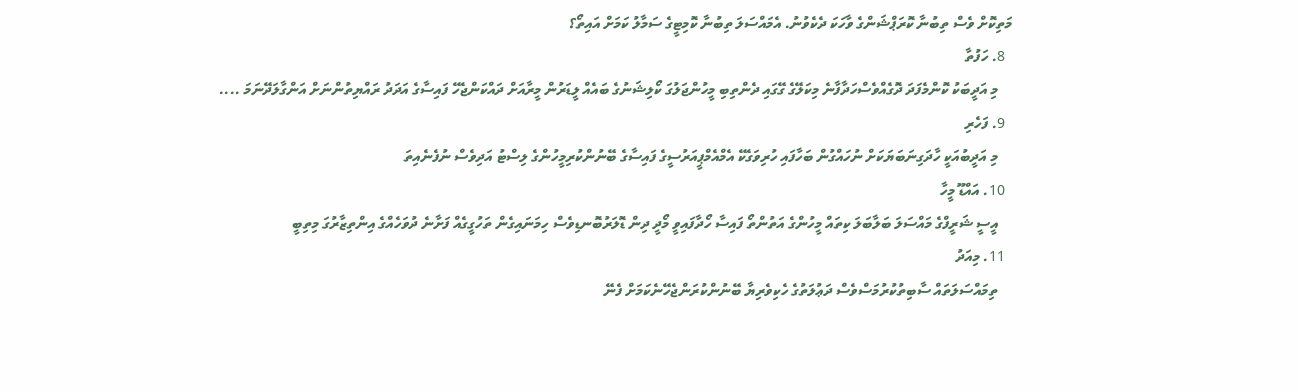މަތިކޮށް ވެސް ތިބުނާ ކޮރަޕްޝަންގެ ވާހަކަ ދެކެވުނު. އެމައްސަލަ ތިބުނާ ކޮމިޓީގެ ސަމާލު ކަމަށް އައިތޯ؟
  8. ހަފުތާ
    މި އަދީބަކު ކޮންމެފަދަ ދޮގެއްވެސްހަދާފާނެ މިކަލޭގެ ގޭގައި ދެންތިބި މީހުންޖަލުގަ ކޯލިޝަނުގެ ބައެއް ލީޑަރުން މީރާއަށް ދައްކަންޖެހޭ ފައިސާގެ އަދަދު ރައްޔިތުންނަށް އަންގާލަދޭނަމަ ....
  9. ފަހެރި
    މި އަދީބުއަކީ ހާދަގިނަބަޔަކަށް ނުހައްގުން ބަހާފައި ހުރިވަގެކޭ އެމްއެމްޕީއަރުސީގެ ފައިސާގެ ބޭނުންކުރިމީހުންގެ ލިސްޓު އަދިވެސް ނުފެނެއިތަ
  10. އައްޑޫ މީހާ
    އީސީ ޝަރީފްގެ މައްސަލަ ބަލާބަލަ ކިތައް މީހުންގެ އަތުންތޯ ފައިސާ ހޯދާފައިވީ މޯދީ ދިން ޑޮލަރުބޮނޑިވެސް ހިމަނައިގެން ތަހުގީގެއް ފަށާނެ ދުވަހެއްގެ އިންތިޒާރުގަ މިތިބީ
  11. މިއަދު
    ތިމައްސަލަތައް ސާބިތުކުރުމަސްވެސް ދަޢުލަތުގެ ހެކިވެރިޔާ ބޭނުންކުރަންޖެހޭނެކަމަށް ފެނޭ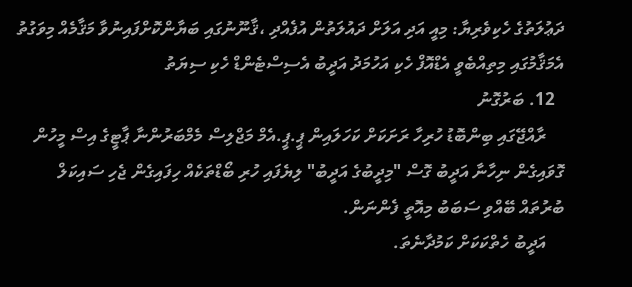ދަޢުލަތުގެ ހެކިވެރިޔާ: މިއީ އަދި އަލަށް ދައުލަތުން އުފެއްދި ،ޤާނޫނުގައި ބަޔާންކޮށްފައިނުވާ މަޤާމެއް މިވަގުތު އެމަޤާމުގައި މިތިއްބެވީ އެޑްއޮފް ހެކި އަހުމަދު އަދީބު އެސިސްޓެންޑް ހެކި ސިޔަތު
  12. ބަރުގޮނު
    ރާއްޖޭގައި ބިންބޮޑު ހުރިހާ ރަށަކަށް ކަހަލައިން ޕީ.ޕީ.އެމް މަޖްލިސް މެމްބަރުންނާ ޕާޓީގެ އިސް މީހުން ގޮވައިގެން ނިހާނާ އަދީބު ގޮސް "މިދީބުގެ އަދީބު" ލިޔެފައި ހުރި ބޯޑްތަކެއް ހިފައިގެން ޖެހި ސައިކަލް ބުރުތައް ބޭއްވި ސަބަބު މިއޮތީ ފެންނަން.
    އަދީބު ހެތްކަކަށް ކަމުދާނެތަ.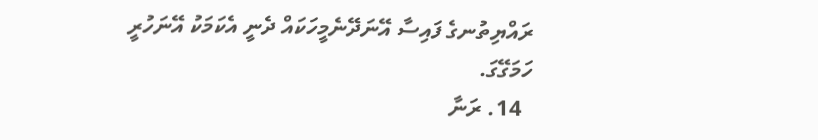ރައްޔިތުނގެ ފައިސާ އޭނަދޭނެމީހަކައް ދެނީ އެކަމަކު އޭނަހުރީ ހަމަގޭގަ.
  14. ރަނާ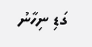ގަޑި ނިހާނު